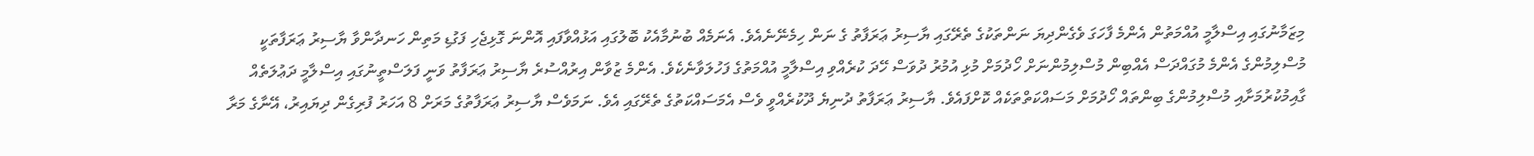މިޒަމާނުގައި އިސްލާމީ އުއްމަތުން އެންމެ ފާހަގަ ވެގެންދިޔަ ނަންތަކުގެ ތެރޭގައި ޔާސިރު ޢަރަފާތު ގެ ނަން ހިމެނޭނެއެވެ. އެނަމެއް ބުނުމާއެކު ބޮލުގައި އަޅުއްވާފައި އޮންނަ ގޮޅިޖެހި ފަގުޑި މަތިން ހަނދާންވާ ޔާސިރު ޢަރަފާތަކީ މުސްލިމުންގެ އެންމެ މުގައްދަސް އެއްބިން މުސްލިމުންނަށް ހޯދުމަށް މުޅި އުމުރު ދުވަސް ހޭދަ ކުރެއްވި އިސްލާމީ އުއްމަތުގެ ފަހުލަވާނެކެވެ. އެންމެ ޒުވާން އިރުއްސުރެ ޔާސިރު ޢަރަފާތު ވަނީ ފަލަސްތީނުގައި އިސްލާމީ ދަޢުލަތެއް ގާއިމުކުރުމަށާއި މުސްލިމުންގެ ބިންތައް ހޯދުމަށް މަސައްކަތްތަކެއް ކޮށްފައެވެ. ޔާސިރު ޢަރަފާތު ދުނިޔެ ދޫކުރެއްވީ ވެސް އެމަސައްކަތުގެ ތެރޭގައި އެވެ. ނަމަވެސް ޔާސިރު ޢަރަފާތުގެ މަރަށް 8 އަހަރު ފުރިގެން ދިޔައިރު، އޭނާގެ މަރާ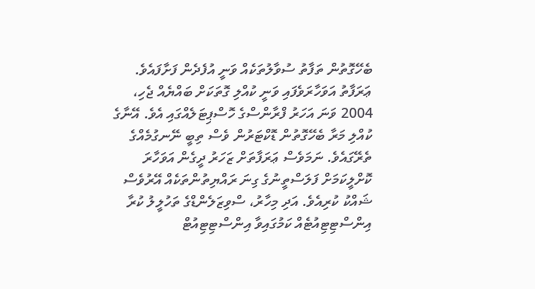ބެހޭގޮތުން ތަފާތު ސުވާލުތަކެއް ވަނީ އުފެދެން ފަށާފައެވެ.
ޢަރަފާތު އަވަހާރަވެފައި ވަނީ ކުއްލި ގޮތަކަށް ބައްޔެއް ޖެހި، 2004 ވަނަ އަހަރު ފްރާންސްގެ ހޮސްޕިޓަލެއްގައި އެވެ. އޭނާގެ ކުއްލި މަރާ ބެހޭގޮތުން ޑޮކްޓަރުން ވެސް ތިބީ ނޭނގުމެއްގެ ތެރޭގައެވެ. ނަމަވެސް ޢަރަފާތަށް ޒަހަރު ދީގެން އަވަހާރަ ކޮށްލީކަމަށް ފަލަސްތީނުގެ ގިނަ ރައްޔިތުންތަކެއް އޭރުވެސް ޝައްކު ކުރިއެވެ. އަދި މިހާރު، ސްވިޒަލެންޑްގެ ތަހުލީލު ކުރާ އިންސްޓިޓިއުޓެއް ކަމުގައިވާ އިންސްޓިޓިއުޓް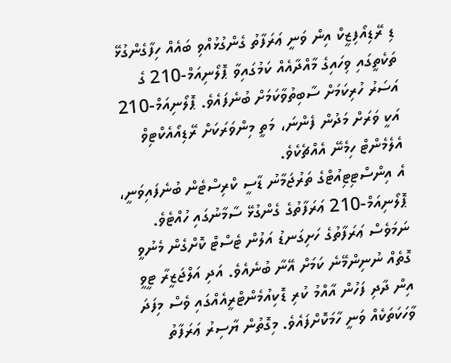ޑި ރޭޑިއޯފިޒީކް އިން ވަނީ ޢަރަފާތު ގެންގުޅުއްވި ބައެއް ހިފާގެންގުޅޭ ތަކެތީގައި ވިހައިގެ މާއްދާއެއް ކަމުގައިވާ ޕޮލޯނިއަމް-210 ގެ އަސަރު ހުރިކަމަށް ސާބިތުވާކަމަށް ބުނެފައެވެ. ޕޮލޯނިއަމް-210 އަކީ ވަރަށް މަދުން ފެންނަ، މަތީ މިންވަރަކަށް ރޭޑިއޯއެކްޓިވް އެލެމެންޓް ހިމެނޭ އެއްޗެކެވެ.
އެ އިންސްޓިޓިއުޓްގެ ތަރުޖަމާނު ޑާސީ ކްރިސްޓެން ބުނެފައިވަނީ، ޕޮލޯނިއަމް-210 ޢަރަފާތުގެ ގެންގުޅޭ ސާމާނުގައި ހުއްޓެވެ. ނަމަވެސް ޢަރަފާތުގެ ހަށިގަނޑު އަލުން ޓެސްޓް ކޮށްގެން މެނުވީ ގޮތެއް ނުނިންމޭނެ ކަމަށް އޭނާ ބުނެއެވެ. އަދި އަލްޖަޒީރާ ޓީވީ އިން ދާދި ފަހުން އާއްމު ކުރި ޑޮކިއުމެންޓްރީއެއްގައި ވެސް މިފަދަ ވާހަކަތަކެއް ވަނީ ހާމަކޮށްފައެވެ. މިގޮތުން ޔާސިރު ޢަރަފާތު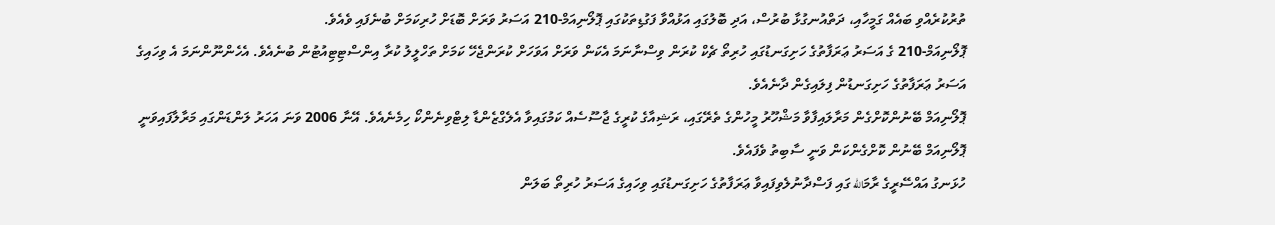ތުރުކުރެއްވި ބައެއް ގަމީހާއި، ދަތްއުނގުޅާ ބުރުސް، އަދި ބޮލުގައި އަޅުއްވާ ފަގުޑިތަކުގައި ޕޮލޯނިއަމް-210 އަސަރު ވަރަށް ބޮޑަށް ހުރިކަމަށް ބުނެފައި ވެއެވެ.
ޕޮލޯނިއަމް-210 ގެ އަސަރު ޢަރަފާތުގެ ހަށިގަނޑުގައި ހުރިތޯ ޗެކް ކުރަން ވިސްނާނަމަ އެކަން ވަރަށް އަވަހަށް ކުރަންޖެހޭ ކަމަށް ތަހްލީލު ކުރާ އިންސްޓިޓިއުޓުން ބުނެއެވެ. އެހެންނޫންނަމަ އެ ވިހައިގެ އަސަރު ޢަރަފާތުގެ ހަށިގަނޑުން ފިލައިގެން ދާނެއެވެ.
ޕޮލޯނިއަމް ބޭނުންކޮށްގެން މަރާލައިފާވާ މަޝްހޫރު މީހުންގެ ތެރޭގައި، ރަޝިއާގެ ކުރީގެ ޖާސޫސެއް ކަމުގައިވާ އެލެގްޒެންޑާ ލިޓްވިނެންކޯ ހިމެނެއެވެ. އޭނާ 2006 ވަނަ އަހަރު ލަންޑަންގައި މަރާލާފައިވަނީ ޕޮލޯނިއަމް ބޭނުން ކޮށްގެންކަން ވަނީ ސާބިތު ވެފައެވެ.
ހުޅަނގު އައްސޭރީގެ ރާމަالله ގައި ފަސްދާނުލެވިފައިވާ ޢަރަފާތުގެ ހަށިގަނޑުގައި ވިހައިގެ އަސަރު ހުރިތޯ ބަލަން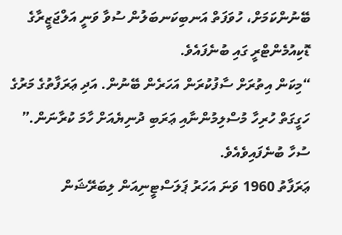ބޭނުންކަމަށް، ހުވަފަތް އަނބިކަނބަލުން ސުވާ ވަނީ އަލްޖަޒީރާގެ ޑޮކިއުމެންޓްރީ ގައި ބުނެފައެވެ.
“މިކަން އިތުރަށް ސާފުކުރަން އަހަރެން ބޭނުން. އަދި ޢަރަފާތުގެ މަރުގެ ހަގީގަތް ހުރިހާ މުސްލިމުންނާއި ޢަރަބި ދުނިޔެއަށް ހާމަ ކުރާނަން.” ސުހާ ބުނެފައިވެއެވެ.
ޢަރަފާތު 1960 ވަނަ އަހަރު ޕަލަސްޓީނިއަން ލިބަރޭޝަން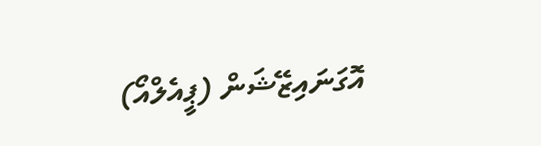އޮގަނައިޒޭޝަން (ޕީއެލްއޯ)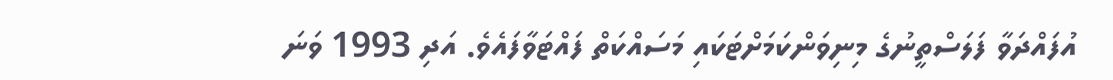އުފައްދަވާ ފަލަސްތީނުގެ މިނިވަންކަމަށްޓަކައި މަސައްކަތް ފައްޓަވާފައެވެ. އަދި 1993 ވަނަ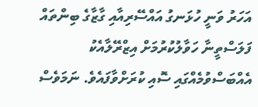އަހަރު ވަނީ ހުޅަނގު އައްސޭރިއާއި ގާޒާގެ ބިންތައް ފަލަސްތީނާ ހަވާލުކުރުމަށް އިޒްރޭލާއެކު އެއްބަސްވުމެއްގައި ސޮއި ކުރަށްވާފައެވެ. ނަމަވެސް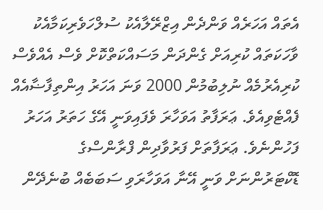އެތައް އަހަރެއް ވަންދެން އިޒްރޭލާއެކު ސުލްހަވެރިކަމާއެކު ވާހަކަތައް ކުރިއަށް ގެންދަން މަސައްކަތްކޮށް ވެސް އެއްވެސް ކުރިއެރުމެއް ނުލިބުމުން 2000 ވަނަ އަހަރު އިންތިފާޟާއެއް ފެއްޓެވިއެވެ. ޢަރަފާތު އަވަހާރަ ވެފައިވަނީ އޭގެ ހަތަރު އަހަރު ފަހުންނެވެ. ޢަރަފާތަށް ފަރުވާދިން ފްރާންސްގެ ޑޮކްޓަރުންނަށް ވަނީ އޭނާ އަވަހާރަވި ސަބަބެއް ބުނެދޭން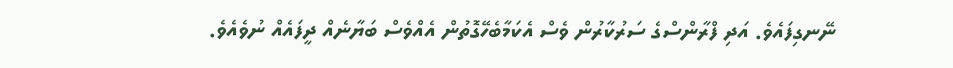ނޭނގިފައެވެ. އަދި ފްރާންސްގެ ސަރުކާރުން ވެސް އެކަމާބެހޭގޮތުން އެއްވެސް ބަޔާނެއް ދީފައެއް ނުވެއެވެ.